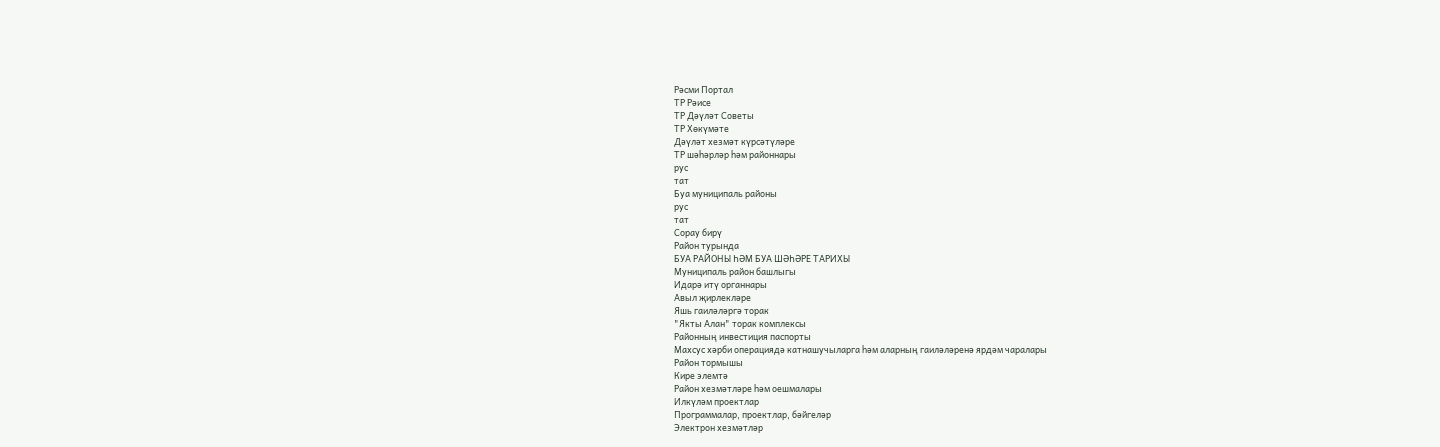Рәсми Портал
ТР Рәисе
ТР Дәүләт Советы
ТР Хөкүмәте
Дәүләт хезмәт күрсәтүләре
ТР шәһәрләр һәм районнары
рус
тат
Буа муниципаль районы
рус
тат
Сорау бирү
Район турында
БУА РАЙОНЫ ҺӘМ БУА ШӘҺӘРЕ ТАРИХЫ
Муниципаль район башлыгы
Идарә итү органнары
Авыл җирлекләре
Яшь гаиләләргә торак
"Якты Алан" торак комплексы
Районның инвестиция паспорты
Махсус хәрби операциядә катнашучыларга һәм аларның гаиләләренә ярдәм чаралары
Район тормышы
Кире элемтә
Район хезмәтләре һәм оешмалары
Илкүләм проектлар
Программалар, проектлар, бәйгеләр
Электрон хезмәтләр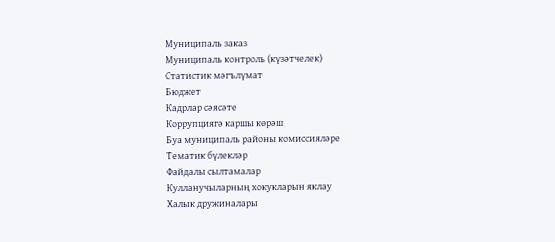Муниципаль заказ
Муниципаль контроль (күзәтчелек)
Статистик мәгълүмат
Бюджет
Кадрлар сәясәте
Коррупциягә каршы көрәш
Буа муниципаль районы комиссияләре
Тематик бүлекләр
Файдалы сылтамалар
Кулланучыларның хокукларын яклау
Халык дружиналары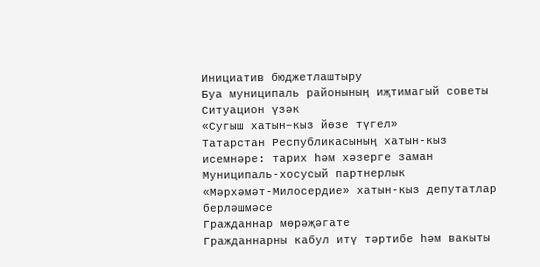Инициатив бюджетлаштыру
Буа муниципаль районының иҗтимагый советы
Ситуацион үзәк
«Сугыш хатын–кыз йөзе түгел»
Татарстан Республикасының хатын-кыз исемнәре: тарих һәм хәзерге заман
Муниципаль-хосусый партнерлык
«Мәрхәмәт-Милосердие» хатын-кыз депутатлар берләшмәсе
Гражданнар мөрәҗәгате
Гражданнарны кабул итү тәртибе һәм вакыты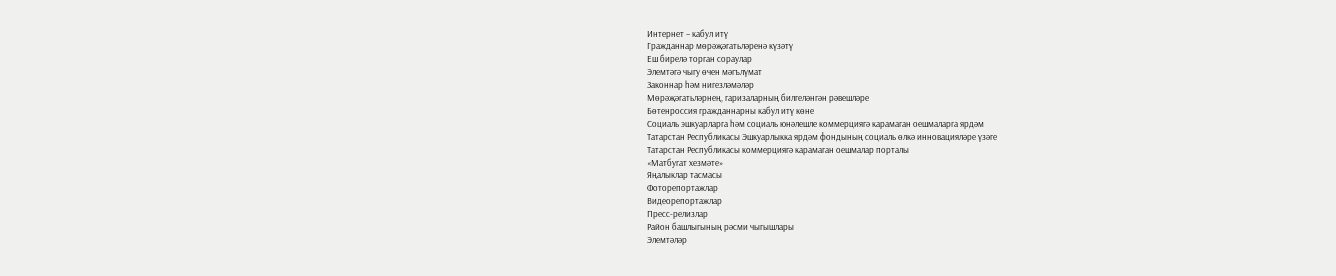Интернет – кабул итү
Гражданнар мөрәҗәгатьләренә күзәтү
Еш бирелә торган сораулар
Элемтәгә чыгу өчен мәгълүмат
Законнар һәм нигезләмәләр
Мөрәҗәгатьләрнең, гаризаларның билгеләнгән рәвешләре
Бөтенроссия гражданнарны кабул итү көне
Социаль эшкуарларга һәм социаль юнәлешле коммерциягә карамаган оешмаларга ярдәм
Татарстан Республикасы Эшкуарлыкка ярдәм фондының социаль өлкә инновацияләре үзәге
Татарстан Республикасы коммерциягә карамаган оешмалар порталы
«Матбугат хезмәте»
Яңалыклар тасмасы
Фоторепортажлар
Видеорепортажлар
Пресс-релизлар
Район башлыгының рәсми чыгышлары
Элемтәләр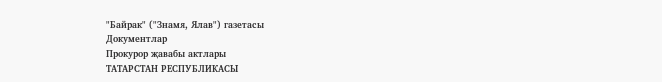"Байрак" ("Знамя, Ялав") газетасы
Документлар
Прокурор җавабы актлары
ТАТАРСТАН РЕСПУБЛИКАСЫ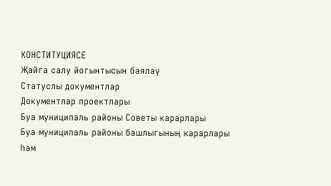КОНСТИТУЦИЯСЕ
Җайга салу йогынтысын бәяләү
Статуслы документлар
Документлар проектлары
Буа муниципаль районы Советы карарлары
Буа муниципаль районы башлыгының карарлары һәм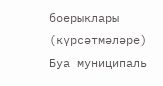боерыклары (күрсәтмәләре)
Буа муниципаль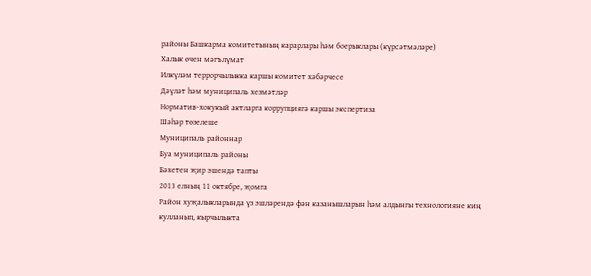районы Башкарма комитетының карарлары һәм боерыклары (күрсәтмәләре)
Халык өчен мәгълүмат
Илкүләм террорчылыкка каршы комитет хәбәрчесе
Дәүләт һәм муниципаль хезмәтләр
Норматив-хокукый актларга коррупциягә каршы экспертиза
Шәһәр төзелеше
Муниципаль районнар
Буа муниципаль районы
Бәхетен җир эшендә тапты
2013 елның 11 октябре, җомга
Район хуҗалыкларында үз эшләрендә фән казанышларын һәм алдынгы технологияне киң кулланып, кырчылыкта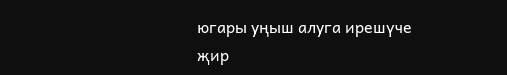югары уңыш алуга ирешүче җир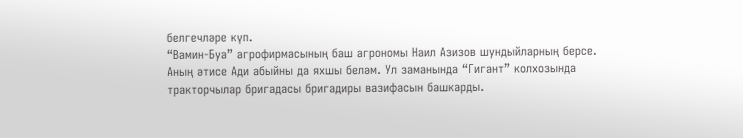белгечләре күп.
“Вамин-Буа” агрофирмасының баш агрономы Наил Азизов шундыйларның берсе. Аның әтисе Ади абыйны да яхшы беләм. Ул заманында “Гигант” колхозында тракторчылар бригадасы бригадиры вазифасын башкарды.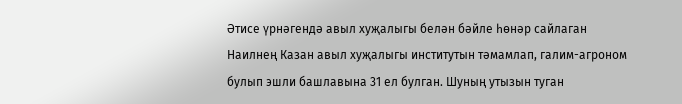Әтисе үрнәгендә авыл хуҗалыгы белән бәйле һөнәр сайлаган Наилнең Казан авыл хуҗалыгы институтын тәмамлап, галим-агроном булып эшли башлавына 31 ел булган. Шуның утызын туган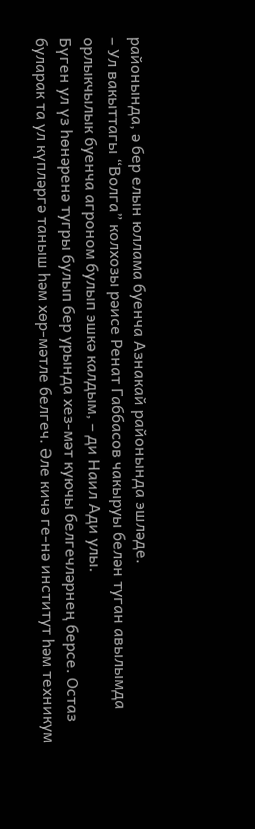районында, ә бер елын юллама буенча Азнакай районында эшләде.
– Ул вакыттагы “Волга” колхозы рәисе Ренат Габбасов чакыруы белән туган авылымда орлыкчылык буенча агроном булып эшкә калдым, – ди Наил Ади улы.
Бүген ул үз һөнәренә тугры булып бер урында хез-мәт куючы белгечләрнең берсе. Остаз буларак та ул күпләргә таныш һәм хөр-мәтле белгеч. Әле кичә ге-нә институт һәм техникум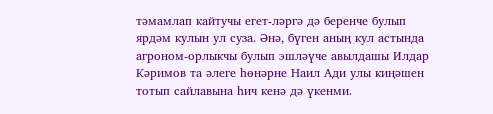тәмамлап кайтучы егет-ләргә дә беренче булып ярдәм кулын ул суза. Әнә, бүген аның кул астында агроном-орлыкчы булып эшләүче авылдашы Илдар Кәримов та әлеге һөнәрне Наил Ади улы киңәшен тотып сайлавына һич кенә дә үкенми.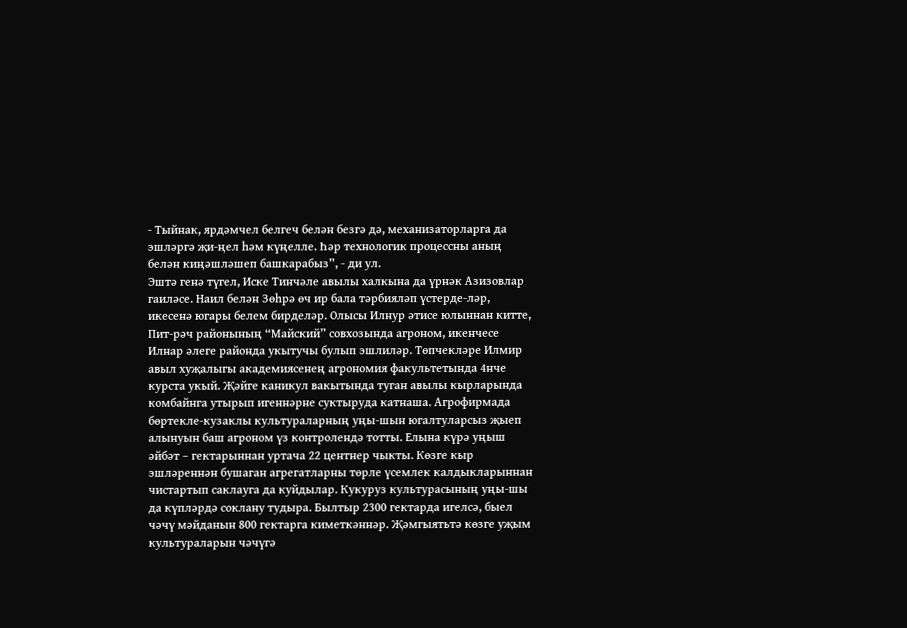- Тыйнак, ярдәмчел белгеч белән безгә дә, механизаторларга да эшләргә җи-ңел һәм күңелле. Һәр технологик процессны аның белән киңәшләшеп башкарабыз”, - ди ул.
Эштә генә түгел, Иске Тинчәле авылы халкына да үрнәк Азизовлар гаиләсе. Наил белән Зөһрә өч ир бала тәрбияләп үстерде-ләр, икесенә югары белем бирделәр. Олысы Илнур әтисе юлыннан китте, Пит-рәч районының “Майский” совхозында агроном, икенчесе Илнар әлеге районда укытучы булып эшлиләр. Төпчекләре Илмир авыл хуҗалыгы академиясенең агрономия факультетында 4нче курста укый. Җәйге каникул вакытында туган авылы кырларында комбайнга утырып игеннәрне суктыруда катнаша. Агрофирмада бөртекле-кузаклы культураларның уңы-шын югалтуларсыз җыеп алынуын баш агроном үз контролендә тотты. Елына күрә уңыш әйбәт – гектарыннан уртача 22 центнер чыкты. Көзге кыр эшләреннән бушаган агрегатларны төрле үсемлек калдыкларыннан чистартып саклауга да куйдылар. Кукуруз культурасының уңы-шы да күпләрдә соклану тудыра. Былтыр 2300 гектарда игелсә, быел чәчү мәйданын 800 гектарга киметкәннәр. Җәмгыятьтә көзге уҗым культураларын чәчүгә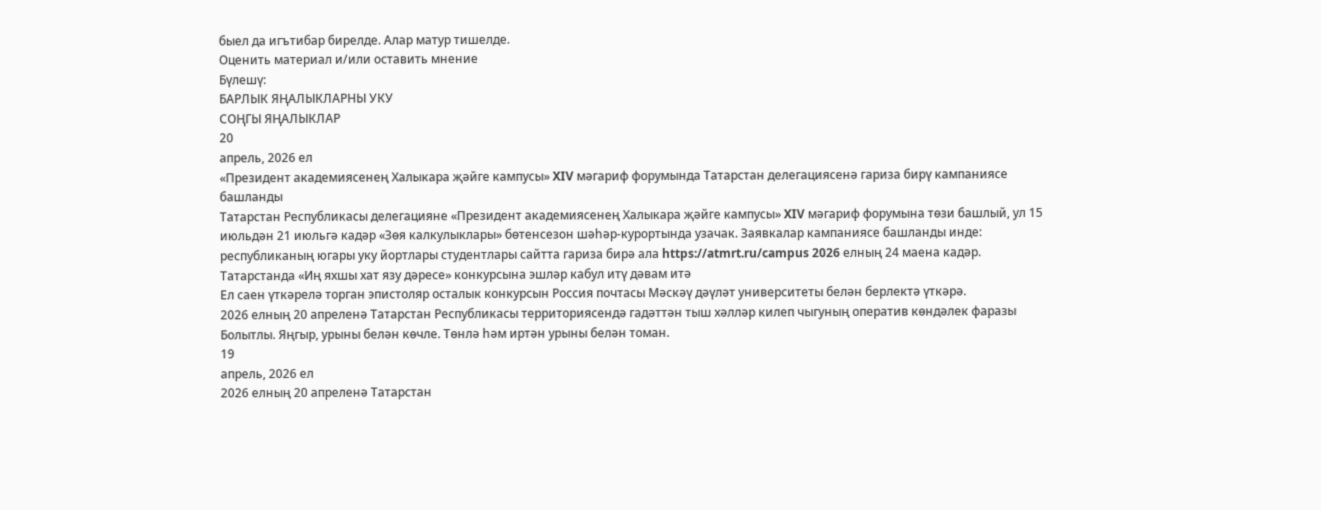быел да игътибар бирелде. Алар матур тишелде.
Оценить материал и/или оставить мнение
Бүлешү:
БАРЛЫК ЯҢАЛЫКЛАРНЫ УКУ
СОҢГЫ ЯҢАЛЫКЛАР
20
апрель, 2026 ел
«Президент академиясенең Халыкара җәйге кампусы» XIV мәгариф форумында Татарстан делегациясенә гариза бирү кампаниясе башланды
Татарстан Республикасы делегацияне «Президент академиясенең Халыкара җәйге кампусы» XIV мәгариф форумына төзи башлый, ул 15 июльдән 21 июльгә кадәр «Зөя калкулыклары» бөтенсезон шәһәр-курортында узачак. Заявкалар кампаниясе башланды инде: республиканың югары уку йортлары студентлары сайтта гариза бирә ала https://atmrt.ru/campus 2026 елның 24 маена кадәр.
Татарстанда «Иң яхшы хат язу дәресе» конкурсына эшләр кабул итү дәвам итә
Ел саен үткәрелә торган эпистоляр осталык конкурсын Россия почтасы Мәскәү дәүләт университеты белән берлектә үткәрә.
2026 елның 20 апреленә Татарстан Республикасы территориясендә гадәттән тыш хәлләр килеп чыгуның оператив көндәлек фаразы
Болытлы. Яңгыр, урыны белән көчле. Төнлә һәм иртән урыны белән томан.
19
апрель, 2026 ел
2026 елның 20 апреленә Татарстан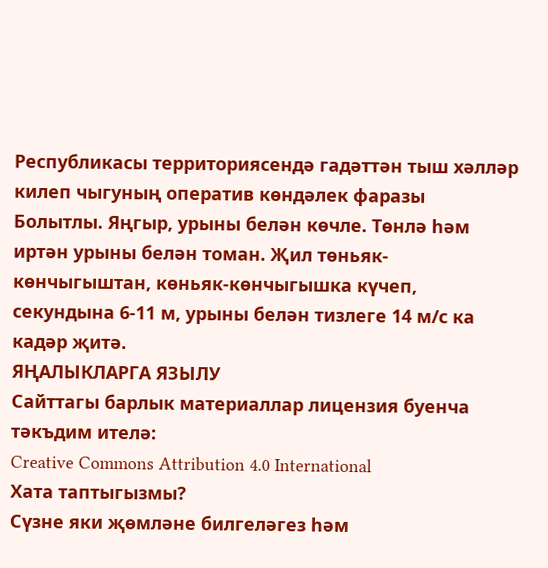Республикасы территориясендә гадәттән тыш хәлләр килеп чыгуның оператив көндәлек фаразы
Болытлы. Яңгыр, урыны белән көчле. Төнлә һәм иртән урыны белән томан. Җил төньяк-көнчыгыштан, көньяк-көнчыгышка күчеп, секундына 6-11 м, урыны белән тизлеге 14 м/с ка кадәр җитә.
ЯҢАЛЫКЛАРГА ЯЗЫЛУ
Сайттагы барлык материаллар лицензия буенча тәкъдим ителә:
Creative Commons Attribution 4.0 International
Хата таптыгызмы?
Сүзне яки җөмләне билгеләгез һәм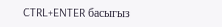CTRL+ENTER басыгыз